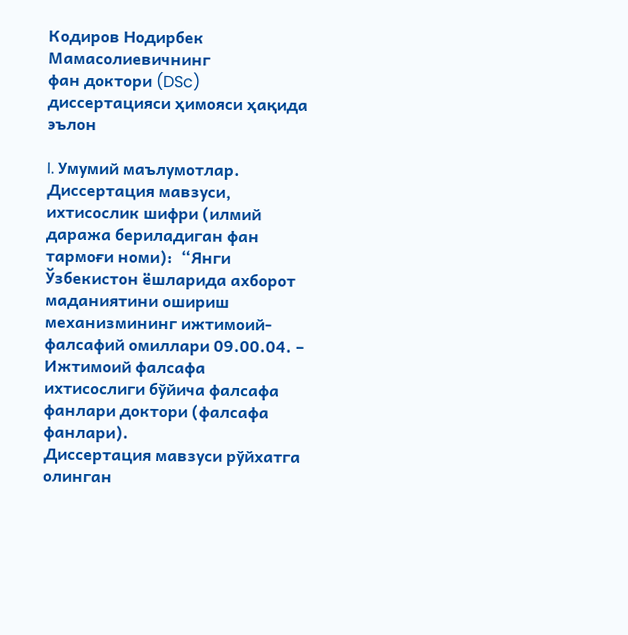Кодиров Нодирбек Мамасолиевичнинг
фан доктори (DSc) диссертацияси ҳимояси ҳақида эълон

I. Умумий маълумотлар.
Диссертация мавзуси, ихтисослик шифри (илмий даража бериладиган фан тармоғи номи):  “Янги Ўзбекистон ёшларида ахборот маданиятини ошириш механизмининг ижтимоий-фалсафий омиллари 09.00.04. – Ижтимоий фалсафа ихтисослиги бўйича фалсафа фанлари доктори (фалсафа фанлари).
Диссертация мавзуси рўйхатга олинган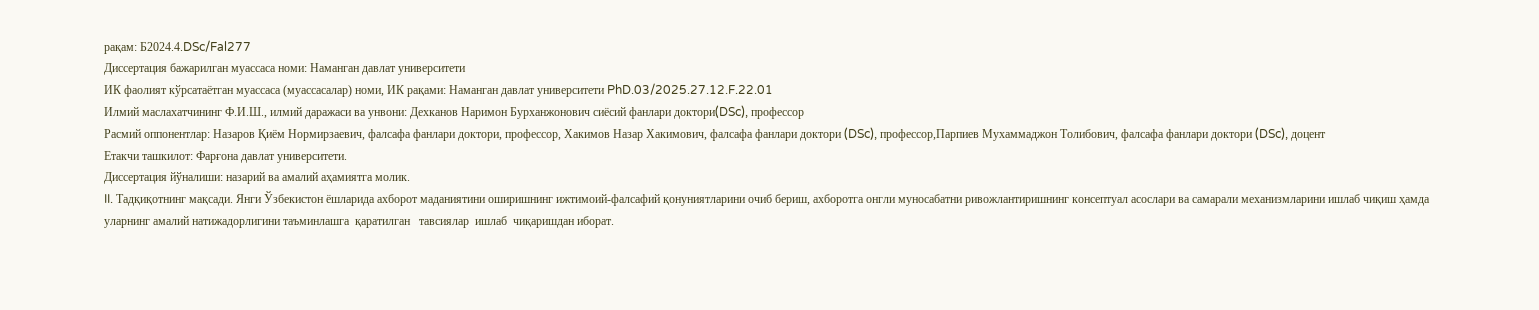рақам: Б2024.4.DSc/Fal277
Диссертация бажарилган муассаса номи: Наманган давлат университети
ИК фаолият кўрсатаётган муассаса (муассасалар) номи, ИК рақами: Наманган давлат университети PhD.03/2025.27.12.F.22.01
Илмий маслахатчининг Ф.И.Ш., илмий даражаси ва унвони: Дехканов Наримон Бурханжонович сиёсий фанлари доктори(DSc), профессор
Расмий оппонентлар: Назаров Қиём Нормирзаевич, фалсафа фанлари доктори, профессор, Хакимов Назар Хакимович, фалсафа фанлари доктори (DSc), профессор,Парпиев Мухаммаджон Толибович, фалсафа фанлари доктори (DSc), доцент
Етакчи ташкилот: Фарғона давлат университети.
Диссертация йўналиши: назарий ва амалий аҳамиятга молик.
II. Тадқиқотнинг мақсади. Янги Ўзбекистон ёшларида ахборот маданиятини оширишнинг ижтимоий-фалсафий қонуниятларини очиб бериш, ахборотга онгли муносабатни ривожлантиришнинг консептуал асослари ва самарали механизмларини ишлаб чиқиш ҳамда уларнинг амалий натижадорлигини таъминлашга  қаратилган   тавсиялар  ишлаб  чиқаришдан иборат.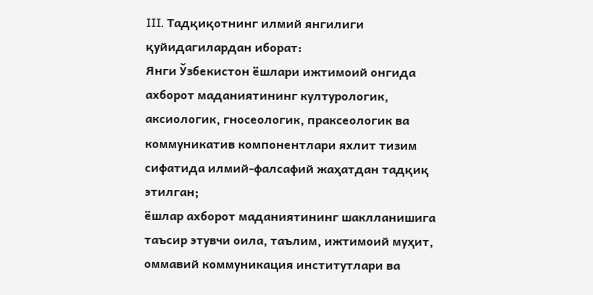III. Тадқиқотнинг илмий янгилиги қуйидагилардан иборат:
Янги Ўзбекистон ёшлари ижтимоий онгида ахборот маданиятининг културологик, аксиологик, гносеологик, праксеологик ва коммуникатив компонентлари яхлит тизим сифатида илмий-фалсафий жаҳатдан тадқиқ этилган;
ёшлар ахборот маданиятининг шаклланишига таъсир этувчи оила, таълим, ижтимоий муҳит, оммавий коммуникация институтлари ва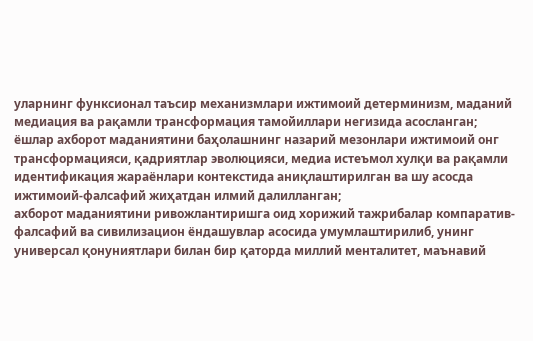уларнинг функсионал таъсир механизмлари ижтимоий детерминизм, маданий медиация ва рақамли трансформация тамойиллари негизида асосланган;
ёшлар ахборот маданиятини баҳолашнинг назарий мезонлари ижтимоий онг трансформацияси, қадриятлар эволюцияси, медиа истеъмол хулқи ва рақамли идентификация жараёнлари контекстида аниқлаштирилган ва шу асосда ижтимоий-фалсафий жиҳатдан илмий далилланган;
ахборот маданиятини ривожлантиришга оид хорижий тажрибалар компаратив-фалсафий ва сивилизацион ёндашувлар асосида умумлаштирилиб, унинг универсал қонуниятлари билан бир қаторда миллий менталитет, маънавий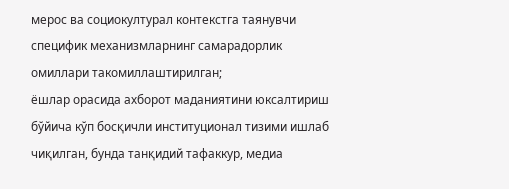мерос ва социокултурал контекстга таянувчи специфик механизмларнинг самарадорлик омиллари такомиллаштирилган;
ёшлар орасида ахборот маданиятини юксалтириш бўйича кўп босқичли институционал тизими ишлаб чиқилган, бунда танқидий тафаккур, медиа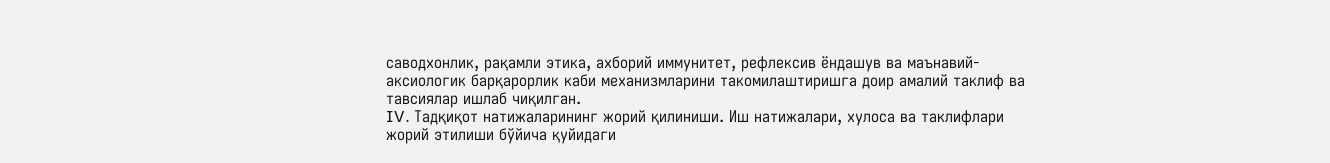саводхонлик, рақамли этика, ахборий иммунитет, рефлексив ёндашув ва маънавий-аксиологик барқарорлик каби механизмларини такомилаштиришга доир амалий таклиф ва тавсиялар ишлаб чиқилган.
IV. Тадқиқот натижаларининг жорий қилиниши. Иш натижалари, хулоса ва таклифлари жорий этилиши бўйича қуйидаги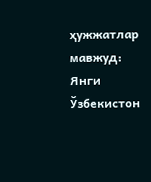ҳужжатлар мавжуд:
Янги Ўзбекистон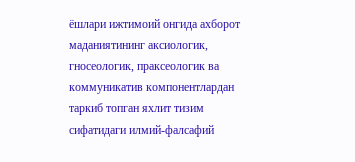ёшлари ижтимоий онгида ахборот маданиятининг аксиологик, гносеологик, праксеологик ва коммуникатив компонентлардан таркиб топган яхлит тизим сифатидаги илмий-фалсафий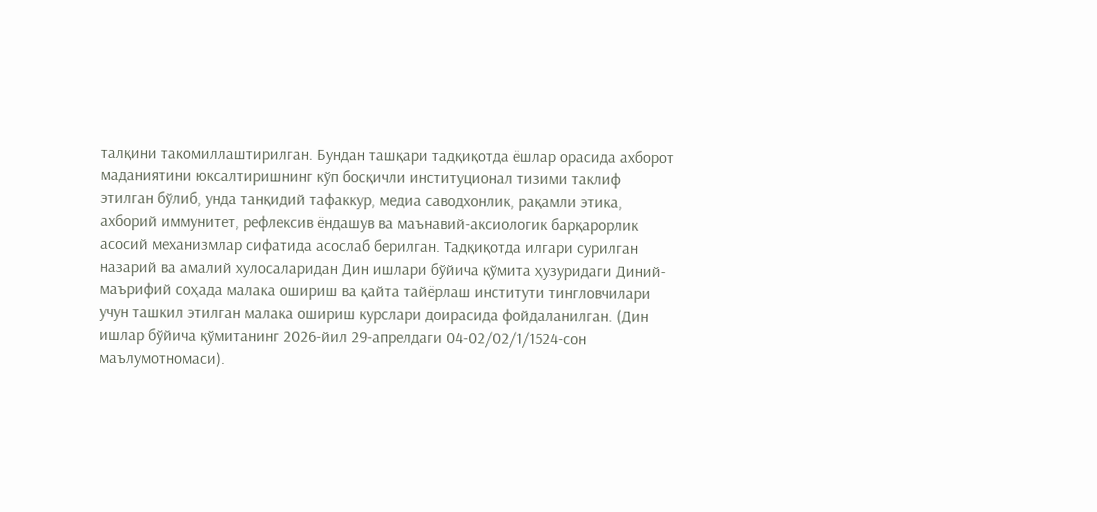талқини такомиллаштирилган. Бундан ташқари тадқиқотда ёшлар орасида ахборот маданиятини юксалтиришнинг кўп босқичли институционал тизими таклиф этилган бўлиб, унда танқидий тафаккур, медиа саводхонлик, рақамли этика, ахборий иммунитет, рефлексив ёндашув ва маънавий-аксиологик барқарорлик асосий механизмлар сифатида асослаб берилган. Тадқиқотда илгари сурилган назарий ва амалий хулосаларидан Дин ишлари бўйича қўмита ҳузуридаги Диний-маърифий соҳада малака ошириш ва қайта тайёрлаш институти тингловчилари учун ташкил этилган малака ошириш курслари доирасида фойдаланилган. (Дин ишлар бўйича қўмитанинг 2026-йил 29-апрелдаги 04-02/02/1/1524-сон маълумотномаси).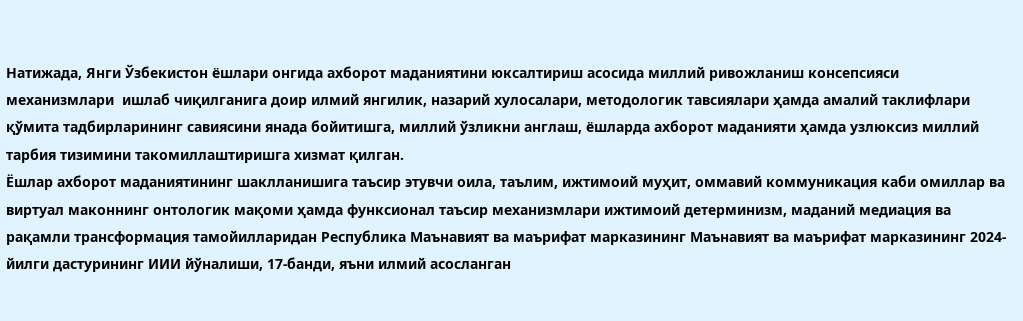Натижада, Янги Ўзбекистон ёшлари онгида ахборот маданиятини юксалтириш асосида миллий ривожланиш консепсияси механизмлари  ишлаб чиқилганига доир илмий янгилик, назарий хулосалари, методологик тавсиялари ҳамда амалий таклифлари қўмита тадбирларининг савиясини янада бойитишга, миллий ўзликни англаш, ёшларда ахборот маданияти ҳамда узлюксиз миллий тарбия тизимини такомиллаштиришга хизмат қилган.
Ёшлар ахборот маданиятининг шаклланишига таъсир этувчи оила, таълим, ижтимоий муҳит, оммавий коммуникация каби омиллар ва виртуал маконнинг онтологик мақоми ҳамда функсионал таъсир механизмлари ижтимоий детерминизм, маданий медиация ва рақамли трансформация тамойилларидан Республика Маънавият ва маърифат марказининг Маънавият ва маърифат марказининг 2024- йилги дастурининг ИИИ йўналиши, 17-банди, яъни илмий асосланган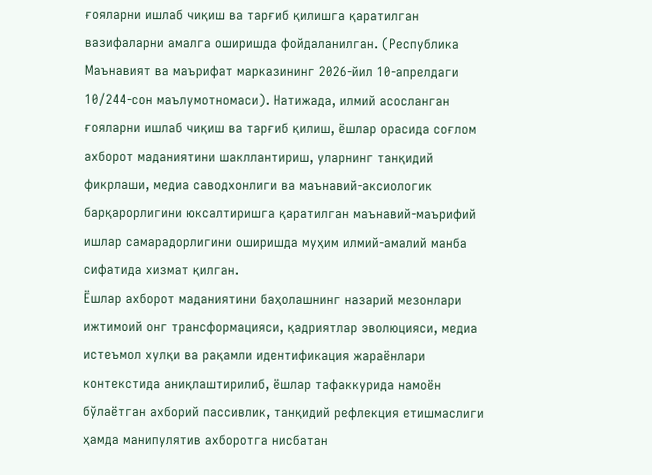ғояларни ишлаб чиқиш ва тарғиб қилишга қаратилган вазифаларни амалга оширишда фойдаланилган. (Республика Маънавият ва маърифат марказининг 2026-йил 10-апрелдаги 10/244-сон маълумотномаси). Натижада, илмий асосланган ғояларни ишлаб чиқиш ва тарғиб қилиш, ёшлар орасида соғлом ахборот маданиятини шакллантириш, уларнинг танқидий фикрлаши, медиа саводхонлиги ва маънавий-аксиологик барқарорлигини юксалтиришга қаратилган маънавий-маърифий ишлар самарадорлигини оширишда муҳим илмий-амалий манба сифатида хизмат қилган.
Ёшлар ахборот маданиятини баҳолашнинг назарий мезонлари ижтимоий онг трансформацияси, қадриятлар эволюцияси, медиа истеъмол хулқи ва рақамли идентификация жараёнлари контекстида аниқлаштирилиб, ёшлар тафаккурида намоён бўлаётган ахборий пассивлик, танқидий рефлекция етишмаслиги ҳамда манипулятив ахборотга нисбатан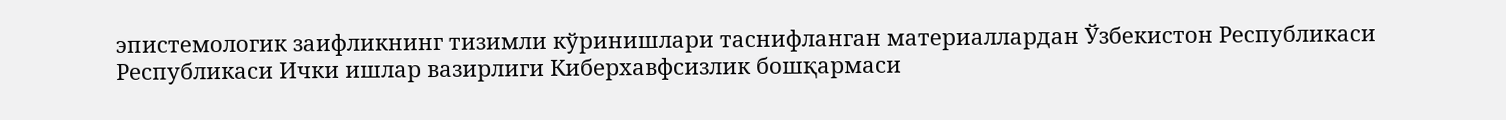эпистемологик заифликнинг тизимли кўринишлари таснифланган материаллардан Ўзбекистон Республикаси Республикаси Ички ишлар вазирлиги Киберхавфсизлик бошқармаси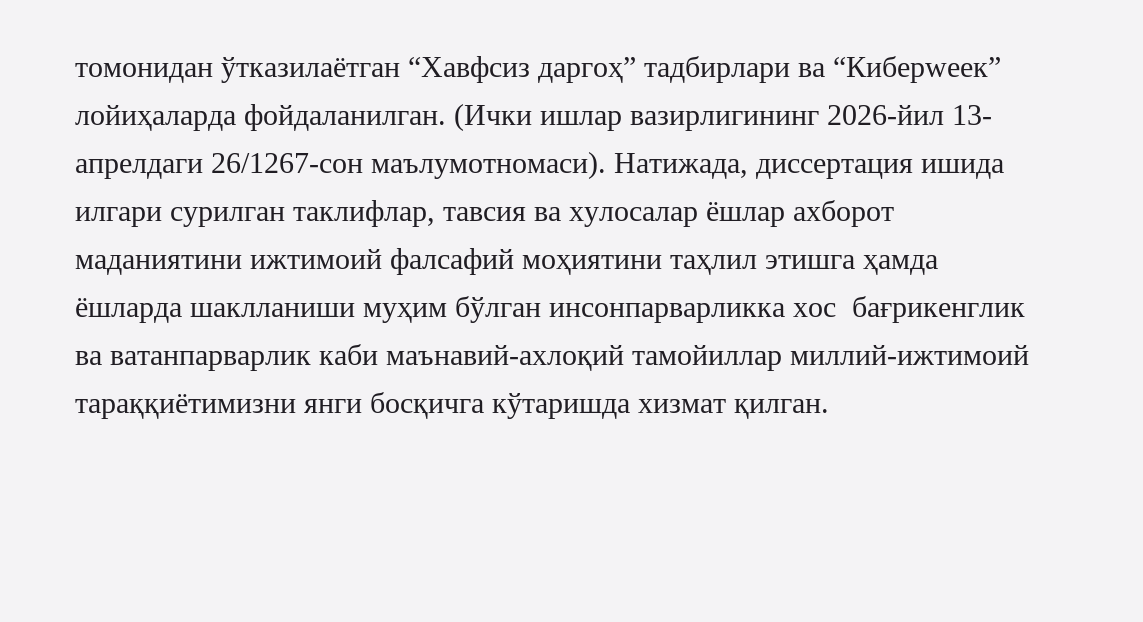томонидан ўтказилаётган “Хавфсиз даргоҳ” тадбирлари ва “Киберwеек” лойиҳаларда фойдаланилган. (Ички ишлар вазирлигининг 2026-йил 13-апрелдаги 26/1267-сон маълумотномаси). Натижада, диссертация ишида илгари сурилган таклифлар, тавсия ва хулосалар ёшлар ахборот маданиятини ижтимоий фалсафий моҳиятини таҳлил этишга ҳамда ёшларда шаклланиши муҳим бўлган инсонпарварликка хос  бағрикенглик ва ватанпарварлик каби маънавий-ахлоқий тамойиллар миллий-ижтимоий тараққиётимизни янги босқичга кўтаришда хизмат қилган.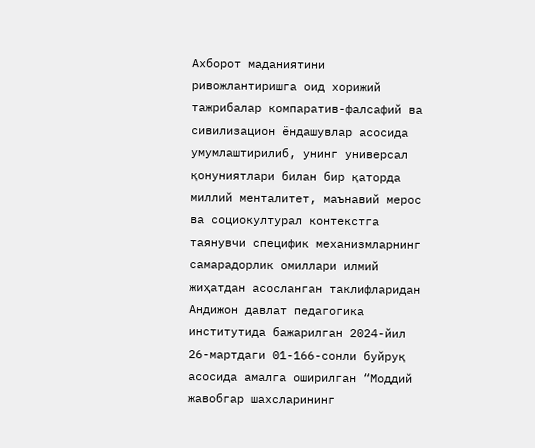Ахборот маданиятини ривожлантиришга оид хорижий тажрибалар компаратив-фалсафий ва сивилизацион ёндашувлар асосида умумлаштирилиб, унинг универсал қонуниятлари билан бир қаторда миллий менталитет, маънавий мерос ва социокултурал контекстга таянувчи специфик механизмларнинг самарадорлик омиллари илмий жиҳатдан асосланган таклифларидан Андижон давлат педагогика институтида бажарилган 2024-йил 26-мартдаги 01-166-сонли буйруқ асосида амалга оширилган “Моддий жавобгар шахсларининг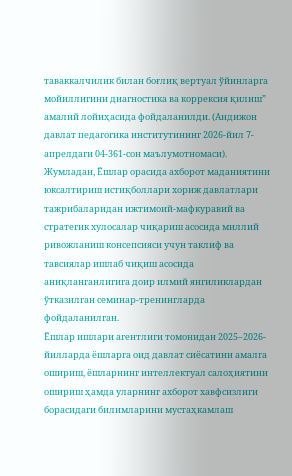таваккалчилик билан боғлиқ вертуал ўйинларга мойиллигини диагностика ва коррексия қилиш” амалий лойиҳасида фойдаланилди. (Андижон давлат педагогика институтининг 2026-йил 7-апрелдаги 04-361-сон маълумотномаси). Жумладан, Ёшлар орасида ахборот маданиятини юксалтириш истиқболлари хориж давлатлари тажрибаларидан ижтимоий-мафкуравий ва стратегик хулосалар чиқариш асосида миллий ривожланиш консепсияси учун таклиф ва тавсиялар ишлаб чиқиш асосида аниқланганлигига доир илмий янгиликлардан ўтказилган семинар-тренингларда фойдаланилган.
Ёшлар ишлари агентлиги томонидан 2025–2026-йилларда ёшларга оид давлат сиёсатини амалга ошириш, ёшларнинг интеллектуал салоҳиятини ошириш ҳамда уларнинг ахборот хавфсизлиги борасидаги билимларини мустаҳкамлаш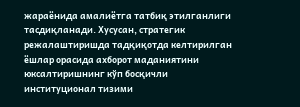жараёнида амалиётга татбиқ этилганлиги тасдиқланади. Хусусан, стратегик режалаштиришда тадқиқотда келтирилган ёшлар орасида ахборот маданиятини юксалтиришнинг кўп босқичли институционал тизими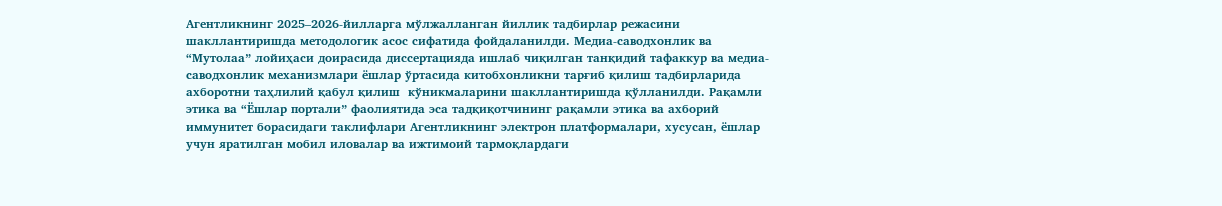Агентликнинг 2025–2026-йилларга мўлжалланган йиллик тадбирлар режасини шакллантиришда методологик асос сифатида фойдаланилди. Медиа-саводхонлик ва “Мутолаа” лойиҳаси доирасида диссертацияда ишлаб чиқилган танқидий тафаккур ва медиа-саводхонлик механизмлари ёшлар ўртасида китобхонликни тарғиб қилиш тадбирларида ахборотни таҳлилий қабул қилиш  кўникмаларини шакллантиришда қўлланилди. Рақамли этика ва “Ёшлар портали” фаолиятида эса тадқиқотчининг рақамли этика ва ахборий иммунитет борасидаги таклифлари Агентликнинг электрон платформалари, хусусан, ёшлар учун яратилган мобил иловалар ва ижтимоий тармоқлардаги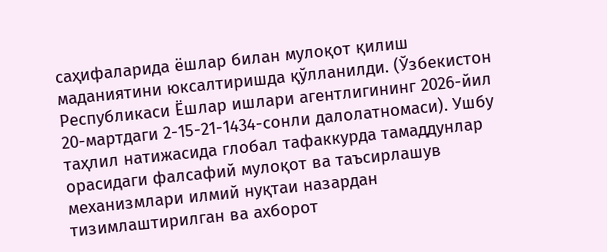саҳифаларида ёшлар билан мулоқот қилиш маданиятини юксалтиришда қўлланилди. (Ўзбекистон Республикаси Ёшлар ишлари агентлигининг 2026-йил 20-мартдаги 2-15-21-1434-сонли далолатномаси). Ушбу таҳлил натижасида глобал тафаккурда тамаддунлар орасидаги фалсафий мулоқот ва таъсирлашув механизмлари илмий нуқтаи назардан тизимлаштирилган ва ахборот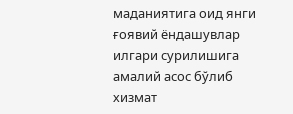маданиятига оид янги ғоявий ёндашувлар илгари сурилишига амалий асос бўлиб хизмат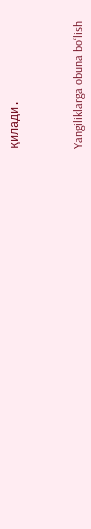қилади.



Yangiliklarga obuna bo‘lish